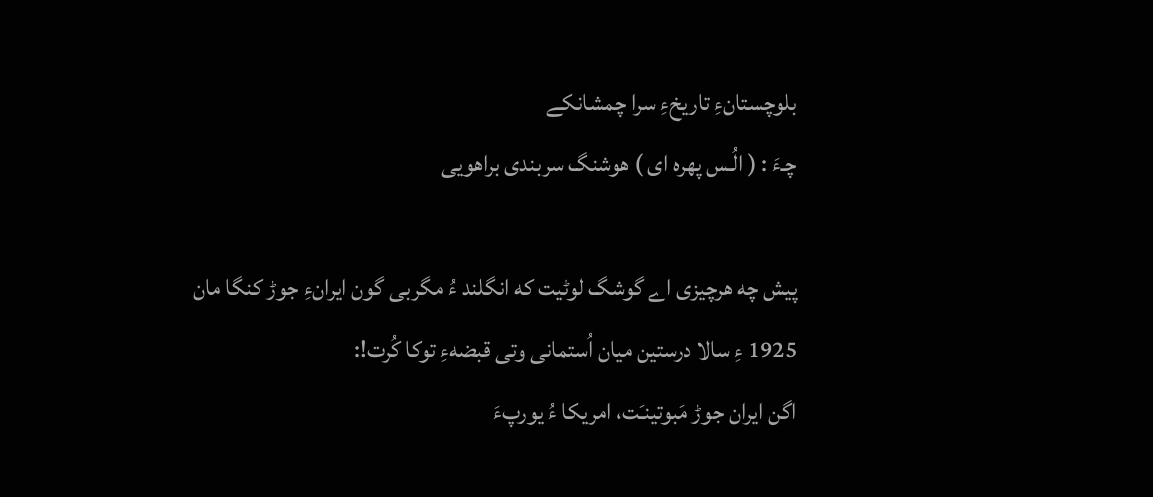بلوچستانءِ تاریخءِ سرا چمشانکے
چـءَ : ( الُـس پهره ای ) هوشنگ سربندی براهویی

پیش چه هرچیزی اے گوشگ لوٹیت که انگلند ءُ مگربی گون ایرانءِ جوڑ کنگا مان 1925 ءِ سالا درستین میان اُستمانی وتی قبضهءِ توکا کُرت!:
اگن ایران جوڑ مَبوتینـَت، امریکا ءُ یورپءَ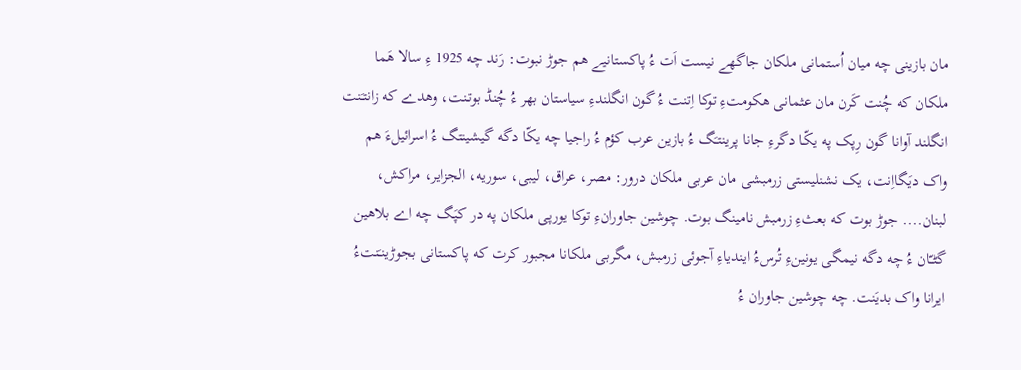مان بازینی چه میان اُستمانی ملکان جاگهے نیست اَت ءُ پاکستانیے هم جوڑ نبوت: رَند چه 1925 ءِ سالا هَما ملکان که چُنت کَرن مان عثمانی هکومتءِ توکا اِتنت ءُ گون انگلندءِ سیاستان بهر ءُ چُنڈ بوتـنت، وهدے که زانتـَنت انگلند آوانا گون رِپک په یکّـا دگرءِ جانا پرینتـَگ ءُ بازین عرب کؤم ءُ راجیا چه یکّا دگه گیشینتگ ءُ اسرائیلءَ هم واک دیَگااِنت، یک نشنلیستی زرمبشی مان عربی ملکان درور: مصر، عراق، لیبی، سوریه، الجزایر، مراکش، لبنان.... جوڑ بوت که بعثءِ زرمبش نامینگ بوت. چوشین جاورانءِ توکا یورپی ملکان په در کپَـگ چه اے بلاهین گٹـّان ءُ چه دگه نیمگی یونینءِ تُرسءُ ایندیاءِ آجوئی زرمبش، مگربی ملکانا مجبور کرت که پاکستانی بجوڑینـَنتءُ ایرانا واک بدیَنت. چه چوشین جاوران ءُ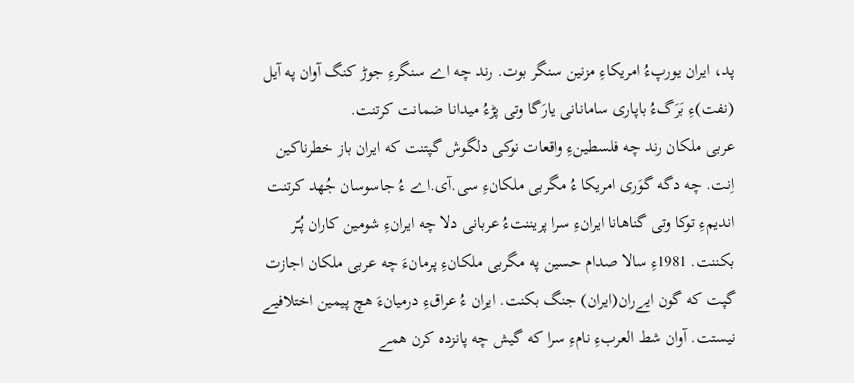پد، ایران یورپءُ امریکاءِ مزنین سنگر بوت. رند چه اے سنگرءِ جوڑ کنگ آوان په آیل (نفت)ءِ بَرَگءُ باپاری سامانانی یارَگا وتی پڑءُ میدانا ضمانت کرتنت.
عربی ملکان رند چه فلسطینءِ واقعات نوکی دلگوش گپتنت که ایران باز خطرناکین اِنت. چه دگه گوَری امریکا ءُ مگربی ملکانءِ سی.آی.اے ءُ جاسوسان جُهد کرتنت اندیمءِ توکا وتی گناهانا ایرانءِ سرا پریننتءُ عربانی دلا چه ایرانءِ شومین کاران پُـّر بکننت. 1981ءِ سالا صدام حسین په مگربی ملکانءِ پرمانءَ چه عربی ملکان اجازت گپت که گون ایےران(ایران) جنگ بکنت. ایران ءُ عراقءِ درمیانءَ هچ پیمین اختلافیے نیستت. آوان شط العربءِ نامءِ سرا که گیش چه پانزده کرن همے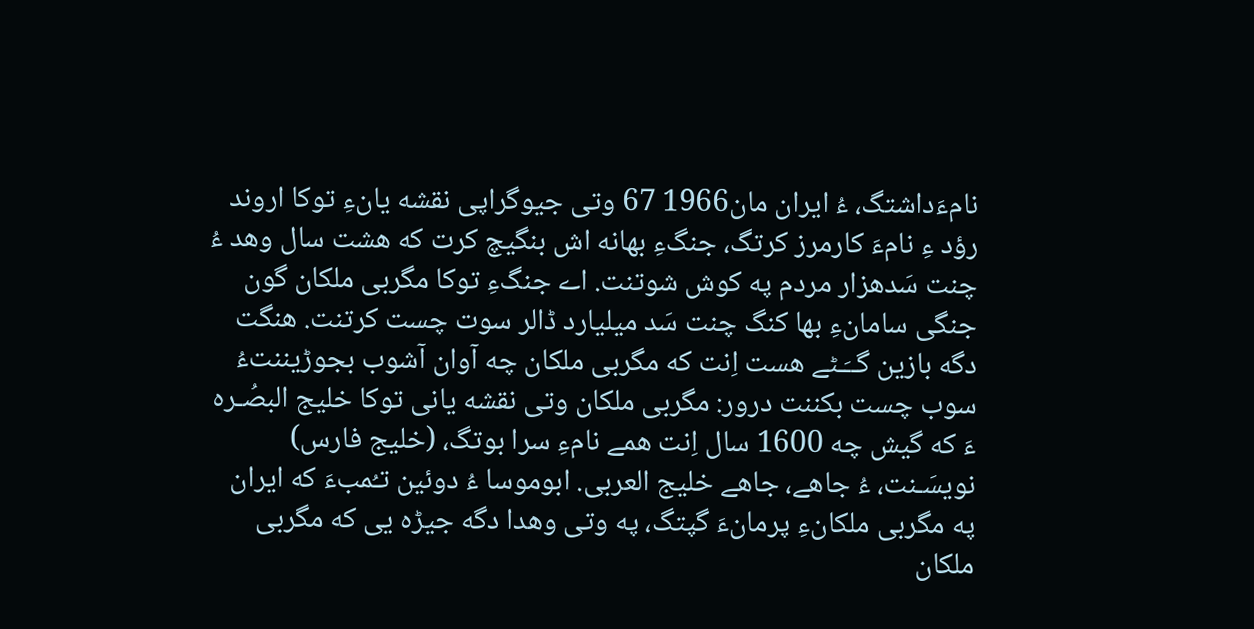نامءَداشتگ، ءُ ایران مان1966 67 وتی جیوگراپی نقشه یانءِ توکا اروند رؤد ءِ نامءَ کارمرز کرتگ، جنگءِ بهانه اش بنگیچ کرت که هشت سال وهد ءُ چنت سَدهزار مردم په کوش شوتنت. اے جنگءِ توکا مگربی ملکان گون جنگی سامانءِ بها کنگ چنت سَد میلیارد ڈالر سوت چست کرتنت. هنگت دگه بازین گــَـٹے هست اِنت که مگربی ملکان چه آوان آشوب بجوڑیننتءُ سوب چست بکننت درور: مگربی ملکان وتی نقشه یانی توکا خلیج البصُـره ءَ که گیش چه 1600 سال اِنت همے نامءِ سرا بوتگ، (خلیج فارس) نویسَـنت، ءُ جاهے، جاهے خلیج العربی. ابوموسا ءُ دوئین تـُمبءَ که ایران په مگربی ملکانءِ پرمانءَ گپتگ، په وتی وهدا دگه جیڑه یی که مگربی ملکان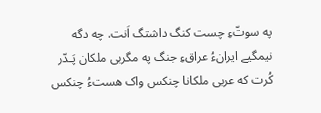په سوتّءِ چست کنگ داشتگ اَنت. چه دگه نیمگیے ایرانءُ عراقءِ جنگ په مگربی ملکان پَـدّر کُرت که عربی ملکانا چنکس واک هستءُ چنکس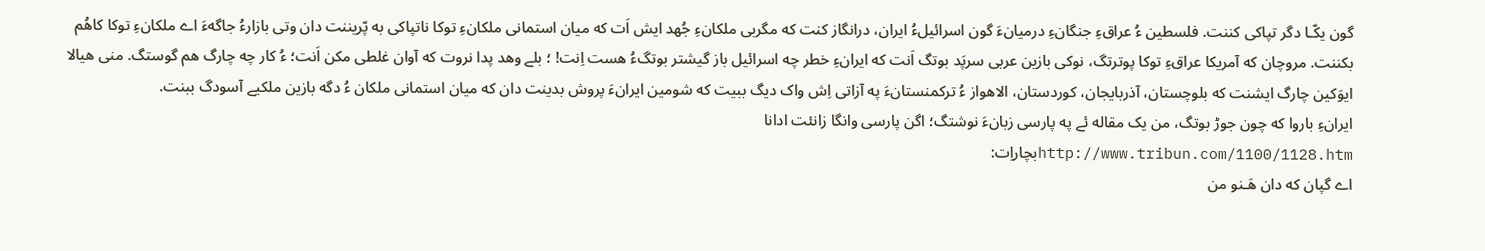گون یکّـا دگر تپاکی کننت. فلسطین ءُ عراقءِ جنگانءِ درمیانءَ گون اسرائیلءُ ایران، درانگاز کنت که مگربی ملکانءِ جُهد ایش اَت که میان استمانی ملکانءِ توکا ناتپاکی به پّریننت دان وتی بازارءُ جاگهءَ اے ملکانءِ توکا کاهُم بکننت. مروچان که آمریکا عراقءِ توکا پوترتگ، نوکی بازین عربی سرپَد بوتگ اَنت که ایرانءِ خطر چه اسرائیل باز گیشتر بوتگءُ هست اِنت! ؛ بلے وهد پدا نروت که آوان غلطی مکن اَنت؛ ءُ کار چه چارگ هم گوستگ. منی هیالا ایوَکین چارگ ایشنت که بلوچستان، آذربایجان، کوردستان، الاهواز ءُ ترکمنستانءَ په آزاتی اِش واک دیگ ببیت که شومین ایرانءَ پروش بدینت دان که میان استمانی ملکان ءُ دگه بازین ملکیے آسودگ ببنت.
ایرانءِ باروا که چون جوڑ بوتگ، من یک مقاله ئے په پارسی زبانءَ نوشتگ؛ اگن پارسی وانگا زانئت ادانا
http://www.tribun.com/1100/1128.htmبچاراِت:
اے گپان که دان هَـنو من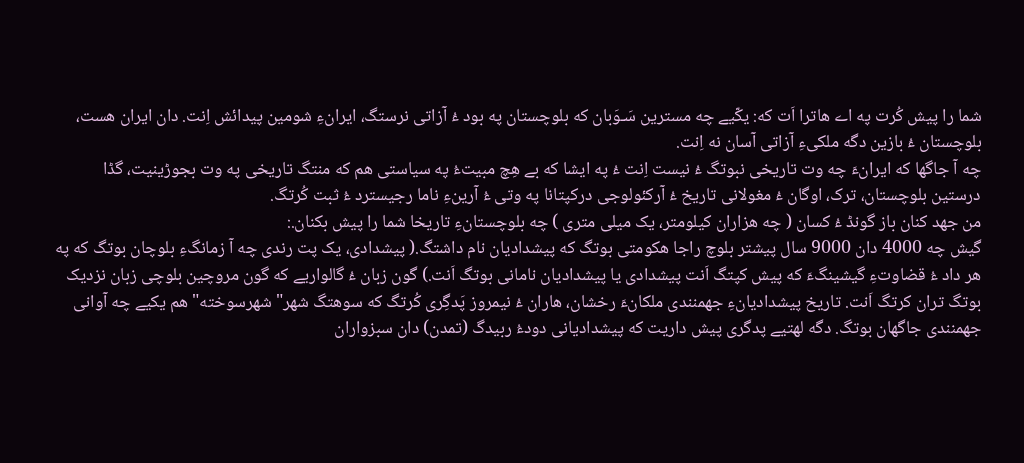شما را پیش کُرت په اے هاترا اَت که: یکّیے چه مسترین سَـوَبان که بلوچستان په بود ءُ آزاتی نرستگ، ایرانءِ شومین پیدائش اِنت. دان ایران هست، بلوچستان ءُ بازین دگه ملکیءِ آزاتی آسان نه اِنت.
چه آ جاگها که ایرانءَ چه وت تاریخی نبوتگ ءُ نیست اِنت ءُ په ایشا که بے هِچ مبیتءُ په سیاستی هم که منتگ تاریخی په وت بجوڑینیت، گڈا درستین بلوچستان، ترک، اوگان ءُ مغولانی تاریخ ءُ آرکئولوجی درکپتانا په وتی ءُ آرینءِ ناما رجیسترد ءُ ثبت کُرتگ.
من جهد کنان باز گونڈ ءُ کسان ( چه هزاران کیلومتر، یک میلی متری ) چه بلوچستانءِ تاریخا شما را پیش بکنان.:
گیش چه 4000 دان 9000 سال پیشتر بلوچ راجا هکومتی بوتگ که پیشدادیان نام داشتگ.( پیشدادی، یک پت رندی چه آ زمانگءِ بلوچان بوتگ که په هر داد ءُ قضاوتءِ گیشینگءَ که پیش کپتگ اَنت پیشدادی یا پیشدادیان نامانی بوتگ اَنت.) گون زبان ءُ گالواریے که گون مروچین بلوچی زبان نزدیک بوتگ تران کرتگ اَنت. تاریخ پیشدادیانءِ جهمنندی ملکانءَ رخشان، هاران ءُ نیمروز پَدگِری کُرتگ که سوهتگ شهر" شهرسوخته" هم یکیے چه آوانی جهمنندی جاگهان بوتگ. دگه لهتیے پدگری پیش داریت که پیشدادیانی دودءُ ربیدگ (تمدن) دان سبزواران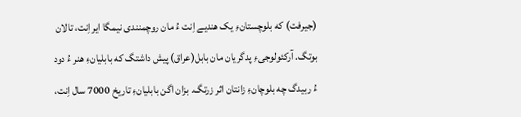(جیرفت) که بلوچستانءِ یک هندیے اِنت ءُ مان روچمنندی نیمگا ایراِنت، تالان بوتگ. آرکئولوجیءِ پدگریان مان بابل(عراق) پیش داشتگ که بابلیانءِ هنر ءُ دود ءُ ربیدگ چه بلوچانءِ زانتان اثر زرتگ. بزان اگن بابلیانءِ تاریخ 7000 سال اِنت،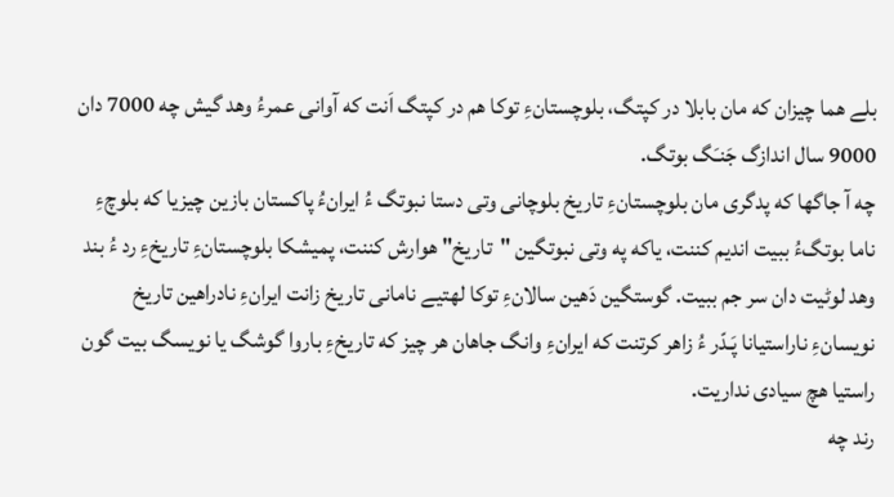بلے هما چیزان که مان بابلا در کپتگ، بلوچستانءِ توکا هم در کپتگ اَنت که آوانی عمرءُ وهد گیش چه 7000 دان 9000 سال اندازگ جَنـَگ بوتگ.
چه آ جاگها که پدگری مان بلوچستانءِ تاریخ بلوچانی وتی دستا نبوتگ ءُ ایرانءُ پاکستان بازین چیزیا که بلوچءِ ناما بوتگءُ ببیت اندیم کننت، یاکه په وتی نبوتگین "تاریخ" هوارش کننت، پمیشکا بلوچستانءِ تاریخءِ رد ءُ بند وهد لوٹیت دان سر جم ببیت. گوستگین دَهین سالانءِ توکا لهتیے نامانی تاریخ زانت ایرانءِ نادراهین تاریخ نویسانءِ ناراستیانا پَـدّر ءُ زاهر کرتنت که ایرانءِ وانگ جاهان هر چیز که تاریخءِ باروا گوشگ یا نویسگ بیت گون راستیا هچ سیادی نداریت.
رند چه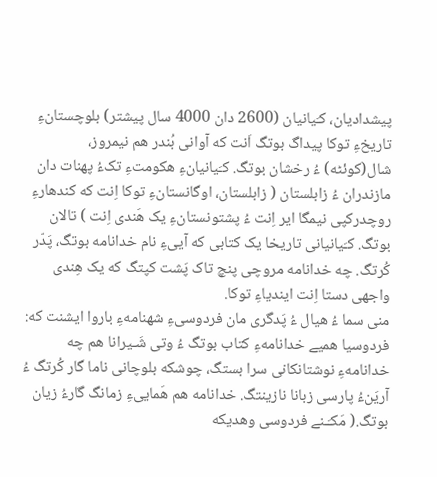پیشدادیان، کـَیانیان (2600 دان 4000 سال پیشتر) بلوچستانءِ تاریخءِ توکا پیداگ بوتگ اَنت که آوانی بُندر هم نیمروز، شال(کوئٹه) ءُ رخشان بوتگ. کـَیانیانءِ هکومتءِ تکءُ پهنات دان مازندران ءُ زابلستان ( زابلستان، اوگانستانءِ توکا اِنت که کندهارءِ روچدرکپی نیمگا ایر اِنت ءُ پشتونستانءِ یک هَندی اِنت ) تالان بوتگ. کـَیانیانی تاریخا یک کتابی که آییءِ نام خدانامه بوتگ، پَدّر کُرتگ. چه خدانامه مروچی پنچ تاک پَشت کپتگ که یک هِندی واجهی دستا اِنت ایندیاءِ توکا.
منی سما ءُ هیال ءُ پَدگری مان فردوسیءِ شهنامهءِ باروا ایشنت که: فردوسیا همیے خدانامهءِ کتاب بوتگ ءُ وتی شَـیرانا هم چه خدانامهءِ نوشتانکانی سرا بستگ، چوشکه بلوچانی ناما گار کُرتگ ءُ آریَنءُ پارسی زبانا نازینتگ. خدانامه هم هَماییءِ زمانگ گارءُ زیان بوتگ.( مَکـَـنے فردوسی وهدیکه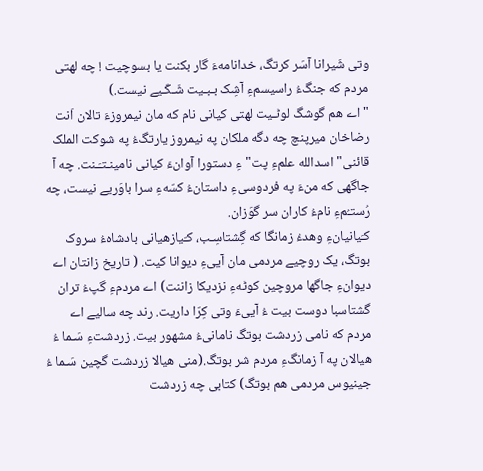وتی شَیرانا آسَر کرتگ، خدانامهءَ گار بکنت یا بسوچیت ! چه لهتی مردم که جنگءُ راسیسمءِ آشِک بـبـیت شَـکّـیے نیست.)
" اے هم گوشگ لوٹـیت لهتی کیانی نام که مان نیمروزءَ تالان اَنت رضاخان میرپنچ چه دگه ملکان په نیمروز یارتگءُ په شوکت الملک قائنی" اسدالله علمءِ پت"ءِ دستورا آوانءَ کیانی نامینـتـَـنت. چه آ جاگهی که منءَ په فردوسیءِ داستانءُ کسّهءِ سرا باوَریے نیست، چه رُستـُمءِ نامءُ کاران سر گوَزان.
کـَیانیانءِ وهدءُ زمانگا که گِشتاسِـب، کـّیازهیانی بادشاهءُ سروک بوتگ، یک روچیے مردمی مان آییءِ دیوانا کیت. ( تاریخ زانتان اے دیوانءِ جاگها مروچین کوٹهءِ نزدیکا زاننت) اے مردمءِ گپءُ تران گشتاسبا دوست بیت ءُ آییءَ وتی کِرّا داریت. رند چه سالیے اے مردم که نامی زردشت بوتگ نامانیءُ مشهور بیت. زردشتءِ سَـما ءُ هیالان په آ زمانگءِ مردم شر بوتگ.(منی هیالا زردشت گچین سَـما ءُ جینیوس مردمی هم بوتگ) کتابی چه زردشت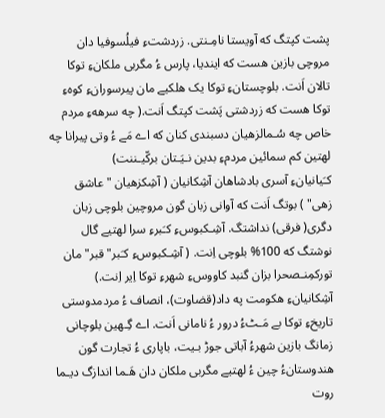پشت کپتگ که آویستا نامِـنتی. زردشتءِ فیلُسوفیا دان مروچی بازین هست که ایندیا، پارس ءُ مگربی ملکانءِ توکا تالان اَنت. بلوچستانءِ توکا یک هلکیے مان پیرسورانءِ کوهءِ توکا هست که زردشتی پَشت کپتگ اَنت.( چه سرههءِ مردم خاص چه سُـمالزهیان دسبندی کنان که اے مَے ءُ وتی پیرانا چه لهتین کم سمائین مردمءِ بدین نـیَـتان برکّیـننت)
کـَیانیانءِ آسری بادشاهان آشِکانیان ( آشِکزهیان " عاشق زهی" ) بوتگ اَنت که آوانی زبان گون مروچین بلوچی زبان دگری( فرقی) نداشتگ. آشِـکبوسءِ کـَبرءِ سرا لهتیے گال نوشتگ که 100% بلوچی اِنت. ( آشِـکبوسءِ کـَبر"قبر" مان تورکمِنـصحرا بزان گنبد کاووسءِ شهرءِ توکا اِیر اِنت.)
آشِکانیانءِ هکومت په داد(قضاوت)، انصاف ءُ مردمدوستی تاریخءِ توکا بے مَـٹءُ درور ءُ نامانی اَنت. اے گِـهین بلوچانی زمانگ بازین شهرءُ آباتی جوڑ بـیت، باپاری ءُ تجارت گون هندوستانءُ چین ءُ لهتیے مگربی ملکان دان هَـما اندازگ دیـما روت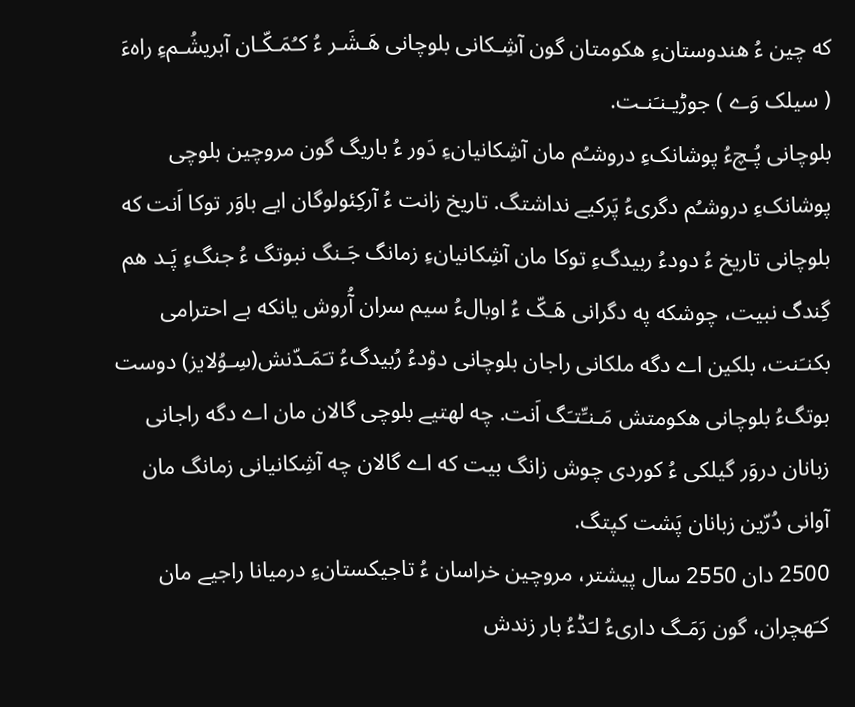که چین ءُ هندوستانءِ هکومتان گون آشِـکانی بلوچانی هَـشَـر ءُ کـُمَـکّـان آبریشُـمءِ راهءَ ( سیلک وَے ) جوڑیـنـَنـت.
بلوچانی پُـچءُ پوشانکءِ دروشـُم مان آشِکانیانءِ دَور ءُ باریگ گون مروچین بلوچی پوشانکءِ دروشـُم دگریءُ پَرکیے نداشتگ. تاریخ زانت ءُ آرکِئولوگان ایے باوَر توکا اَنت که بلوچانی تاریخ ءُ دودءُ ربیدگءِ توکا مان آشِکانیانءِ زمانگ جَـنگ نبوتگ ءُ جنگءِ پَـد هم گِندگ نبیت، چوشکه په دگرانی هَـکّ ءُ اوبالءُ سیم سران آُروش یانکه بے احترامی بکنـَنت، بلکین اے دگه ملکانی راجان بلوچانی دوْدءُ رُبیدگءُ تـَمَـدّنش(سِـوُلایز) دوست بوتگءُ بلوچانی هکومتش مَـنـِّتـَگ اَنت. چه لهتیے بلوچی گالان مان اے دگه راجانی زبانان دروَر گیلکی ءُ کوردی چوش زانگ بیت که اے گالان چه آشِکانیانی زمانگ مان آوانی دُرّین زبانان پَشت کپتگ.
2500 دان 2550 سال پیشتر، مروچین خراسان ءُ تاجیکستانءِ درمیانا راجیے مان کـَهچران، گون رَمَـگ داریءُ لـَڈءُ بار زندش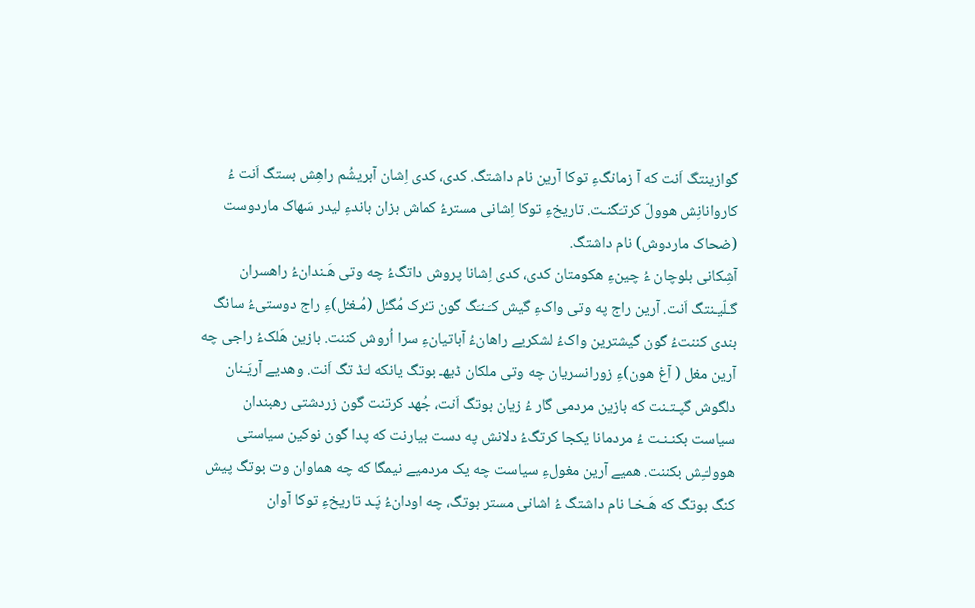گوازینتگ اَنت که آ زمانگءِ توکا آرین نام داشتگ. کدی، کدی اِشان آبریشُم راهِش بستگ اَنت ءُ کاروانانِش هوولّ کرتـَگنـت. تاریخءِ توکا اِشانی مسترءُ کماش بزان باندءِ لیدر سَهاک ماردوست (ضحاک ماردوش) نام داشتگ.
آشِکانی بلوچان ءُ چینءِ هکومتان کدی، کدی اِشانا پروش داتگءُ چه وتی هَـندانءُ راهسران گـلّیـنتگ اَنت. آرین راج په وتی واکءِ گیش کـَـنـَگ گون تـُرک مُگـُل (مُـغـُل)ءِ راج دوستیءُ سانگ بندی کننتءُ گون گیشترین واکءُ لشکریے راهانءُ آباتیانءِ سرا اُروش کننت. بازین هَلکءُ راجی چه آرین مغل ( آغ هون)ءِ زورانسریان چه وتی ملکان ڈیهـ بوتگ یانکه لـَڈ تگ اَنت. وهدیے آریَـنان دلگوش گپـتـنت که بازین مردمی گار ءُ زیان بوتگ اَنت، جُهد کرتنت گون زردشتی رهبندان سیاست بکنـنـت ءُ مردمانا یکجا کرتگءُ دلانش په دست بیارنت که پدا گون نوکین سیاستی هوولـّـِش بکننت. همیے آرین مغولءِ سیاست چه یک مردمیے نیمگا که چه هماوان وت بوتگ پیش کنگ بوتگ که هَـخـا نام داشتگ ءُ اشانی مستر بوتگ، چه اودانءُ پَـد تاریخءِ توکا آوان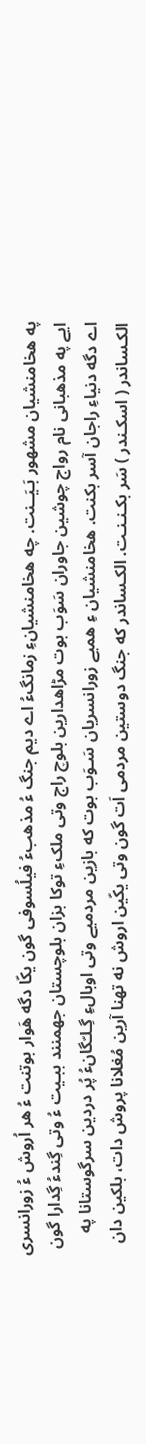په هخامنشیان مشهور بَـیَــنت. چه هخامنشیانءِ زمانگءُ اے دیم جنگ ءُ مذهبءُ فیلُسوفی گون یکّا دگه هَوار بوتنت ءُ هر اُروش ءُ زورانسری ایے په مذهبانی نام رواج چوشین جاوران سَوَب بوت مڑاهدارین بلوچ راج وتی ملکءِ توکا بزان بلوچستان جهمنند ببـیت ءُ وتی گِندءُ گِدارا گون اے دگه دنیاءِ راجان آسر بکنت. هخامنشیان ءِ همیے زورانسریان سَـوَب بوت که بازین مردمیے وتی اوبالءِ گِـلـّگانءُ پُر دردین سرگوستانا په الکـساندر ( اسکـندر ) سَر بکـنـنـت. الکـساندر که جنگ دوستین مردمی اَت گون وتی یکّین اروش نه تهنا آرین مُغلانا پروش دات، بلکین دان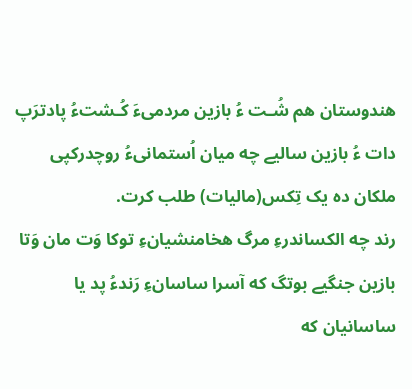هندوستان هم شُـت ءُ بازین مردمیءَ کُـشتءُ پادترَپ دات ءُ بازین سالیے چه میان اُستمانیءُ روچدرکپی ملکان ده یک تِکس(مالیات) طلب کرت.
رند چه الکساندرءِ مرگ هخامنشیانءِ توکا وَت مان وَتا بازین جنگیے بوتگ که آسرا ساسانءِ رَندءُ پد یا ساسانیان که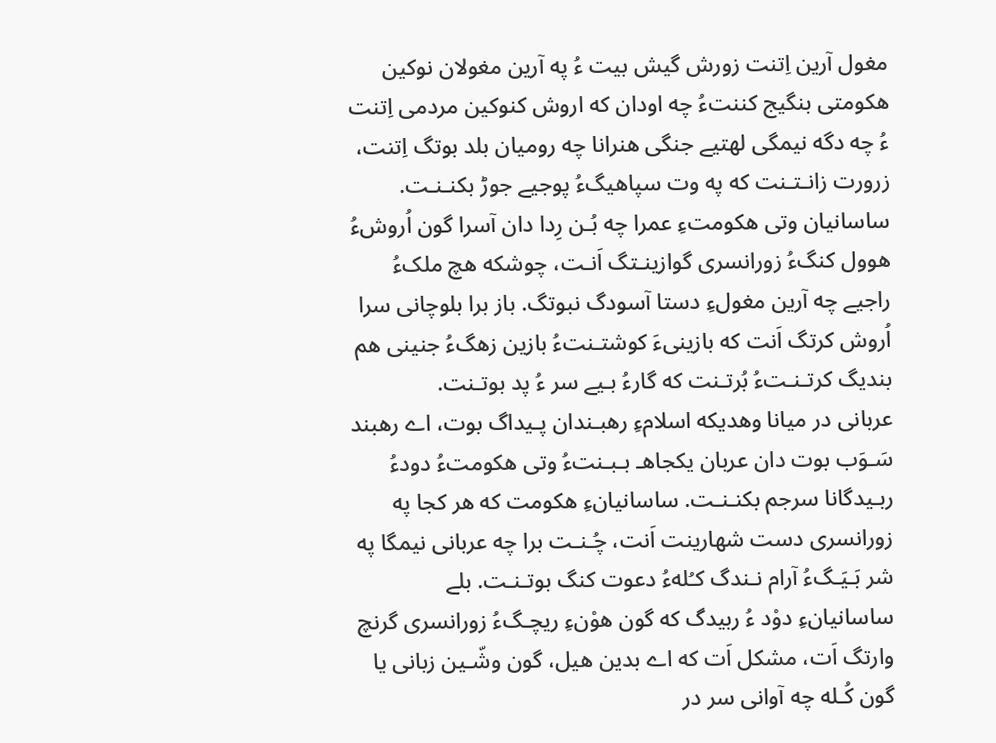مغول آرین اِتنت زورش گیش بیت ءُ په آرین مغولان نوکین هکومتی بنگیج کننتءُ چه اودان که اروش کنوکین مردمی اِتنت ءُ چه دگه نیمگی لهتیے جنگی هنرانا چه رومیان بلد بوتگ اِتنت، زرورت زانـتـنت که په وت سپاهیگءُ پوجیے جوڑ بکنـنـت. ساسانیان وتی هکومتءِ عمرا چه بُـن رِدا دان آسرا گون اُروشءُ هوول کنگءُ زورانسری گوازینـتگ اَنـت، چوشکه هچ ملکءُ راجیے چه آرین مغولءِ دستا آسودگ نبوتگ. باز برا بلوچانی سرا اُروش کرتگ اَنت که بازینیءَ کوشتـنتءُ بازین زهگءُ جنینی هم بندیگ کرتـنـتءُ بُرتـنت که گارءُ بـیے سر ءُ پد بوتـنت.
عربانی در میانا وهدیکه اسلامءِ رهبـندان پـیداگ بوت، اے رهبند سَـوَب بوت دان عربان یکجاهـ بـبـنتءُ وتی هکومتءُ دودءُ ربـیدگانا سرجم بکنـنـت. ساسانیانءِ هکومت که هر کجا په زورانسری دست شهارینت اَنت، چُـنـت برا چه عربانی نیمگا په شر بَـیَـگءُ آرام نـندگ کـُلهءُ دعوت کنگ بوتـنـت. بلے ساسانیانءِ دوْد ءُ ربیدگ که گون هوْنءِ ریچـگءُ زورانسری گرنچ وارتگ اَت، مشکل اَت که اے بدین هیل، گون وشّـین زبانی یا گون کُـله چه آوانی سر در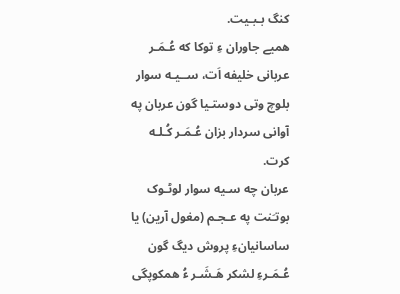کنگ بـبـیت.
همیے جاوران ءِ توکا که عُـمَـر عربانی خلیفه اَت، ســیـه سوار بلوچ وتی دوستـیا گون عربان په آوانی سردار بزان عُـمَـر کُـلـه کرت.
عربان چه سـیه سوار لوٹـوک بوتـَنت په عـجـم (مغول آرین) یا ساسانیانءِ پروش دیگ گون عُـمَـرءِ لشکر هَـشَـر ءُ همکوپگی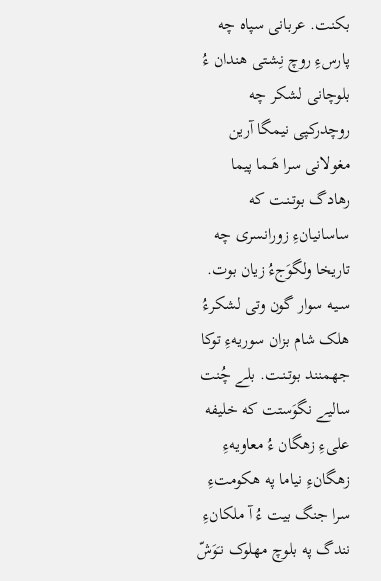بکنت. عربانی سپاه چه پارسءِ روچ نِشـتی هندان ءُ بلوچانی لشکر چه روچدرکپی نیمگا آرین مغولانی سرا هَـما پیما رهادگ بوتـنـت که ساسانیانءِ زورانسری چه تاریخا ولگوَجءُ زیان بوت.
سـیـه سوار گون وتی لشکرءُ هلک شام بزان سوریهءِ توکا جهمنند بوتـنـت. بلے چُنت سالیے نگوَستت که خلیفه علیءِ زهگان ءُ معاویهءِ زهگانءِ نیاما په هکومتءِ سرا جنگ بیت ءُ آ ملکانءِ نندگ په بلوچ مهلوک نـَوَشّ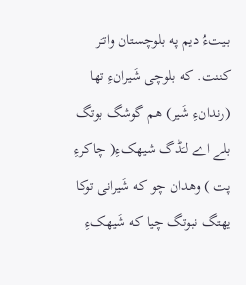بـیتءُ دیم په بلوچستان واتـَر کننت. که بلوچی شَیرانءِ تها (رندانءِ شَیر) هم گوشگ بوتگ بلے اے لـَڈگ شیهکءِ( چاکرءِ پت ) وهدان چو که شَیرانی توکا یهتگ نبوتگ چیا که شَیهکءِ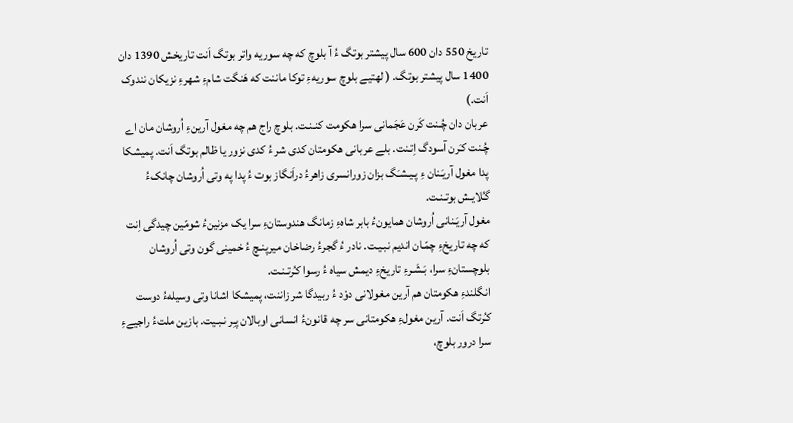تاریخ 550 دان 600 سال پیشتر بوتگ ءُ آ بلوچ که چه سوریه واتر بوتگ اَنت تاریخش 1390 دان 1400 سال پیشتر بوتگ. ( لهتیے بلوچ سوریهءِ توکا ماننت که هَنگت شامءِ شهرءِ نزیکان نندوک اَنت.)
عربان دان چُـنت کَرن عَجَمانی سرا هکومت کنـنـت. بلوچ راج هم چه مغول آرینءِ اُروشان مان اے چُـنت کـَرن آسودگ اِتـنت. بلے عربانی هکومتان کدی شر ءُ کدی نزور یا ظالم بوتگ اَنت. پمیشکا پدا مغول آریَـنان ءِ پـیـشـَگ بزان زورانسری زاهرءُ دراَنگاز بوت ءُ پدا په وتی اُروشان چانکءُ گـُلایـش بوتـنـت.
مغول آریَـنانی اُروشان همایونءُ بابر شاهءِ زمانگ هندوستانءِ سرا یک مزنینءُ شومّین چیدگی اِنت که چه تاریخءِ چمّـان اندیم نبـیـت. نادر ءُ گجرءُ رضاخان میرپنـچ ءُ خمینی گون وتی اُروشان بلوچستانءِ سرا، بَـشَـرءِ تاریخءِ دیمش سیاه ءُ رسوا کـُرتـنـت.
انگلندءِ هکومتان هم آرین مغولانی دوْد ءُ ربیدگا شر زاننت، پمیشکا اشانا وتی وسیلهءُ دوست کـُرتگ اَنت. آرین مغولءِ هکومتانی سر چه قانونءُ انسانی اوبالان پـِر نـبـیت. بازین ملتءُ راجیےءِ سرا درور بلوچ،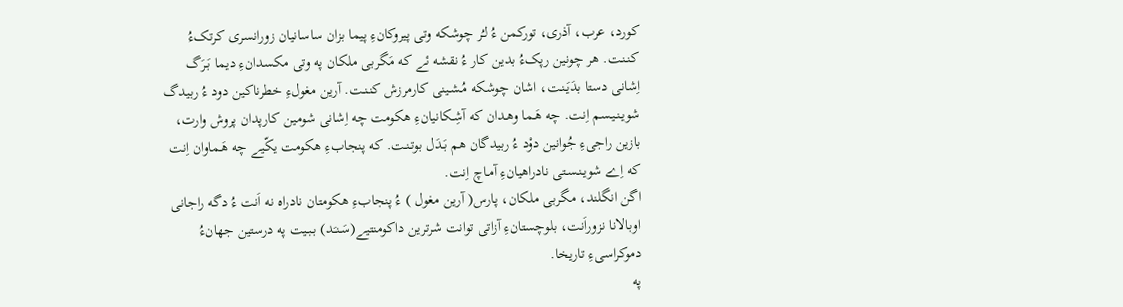کورد، عرب، آذری، تورکمن ءُ لـُر چوشکه وتی پیروکانءِ پیما بزان ساسانیان زورانسری کرتکءُ کنـنـت. هر چونین رپکءُ بدین کار ءُ نقشه ئے که مَگربی ملکان په وتی مکسدانءِ دیما بَـرَگ اِشانی دستا بدَیَـنـت، اشان چوشکه مُـشـینی کارمرزش کنـنـت. آرین مغولءِ خطرناکین دود ءُ ربیدگ شویـنـیـسم اِنت. چه هَـما وهـدان که آشِـکانیانءِ هکومت چه اِشانی شومین کارپدان پروش وارت، بازین راجیءِ جُوانین دوْد ءُ ربیدگان هم بَـدَل بوتـنـت. که پنجابءِ هکومت یکّیے چه هَـماوان اِنت که اِے شویـنـسـتی نادراهیانءِ آمـاچ اِنت.
اگن انگلند، مگربی ملکان، پارس( آرین مغول ) ءُ پنجابءِ هکومتان نادراه نه اَنت ءُ دگه راجانی اوبالانا نزوراَنت، بلوچستانءِ آزاتی توانت شرترین داکومنتیے(سَـنـَد) بـبـیت په درستین جهانءُ دموکراسیءِ تاریخا.
په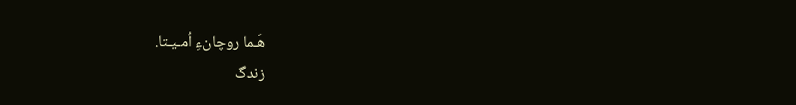هَـما روچانءِ اُمـیـتا.
زندگ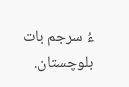ءُ سرجم بات بلوچستان.